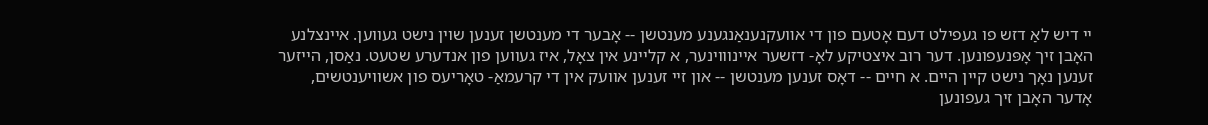יי דיש לאַ דזש פו געפילט דעם אָטעם פון די אװעקנענאַנגענע מענטשן -- אָבער די מענטשן זענען שוין נישט געווען. איינצלנע האָבן זיך אָפּנעפונען. דער רוב איצטיקע לאָ- דזשער איינוווינער, א קליינע אין צאָל, איז געווען פון אנדערע שטעט. נאַסן, הייזער זענען נאָך נישט קיין היים. א חיים -- דאָס זענען מענטשן -- און זיי זענען אוועק אין די קרעמאַ- טאָריעס פון אשוויענטשים, אָדער האָבן זיך געפונען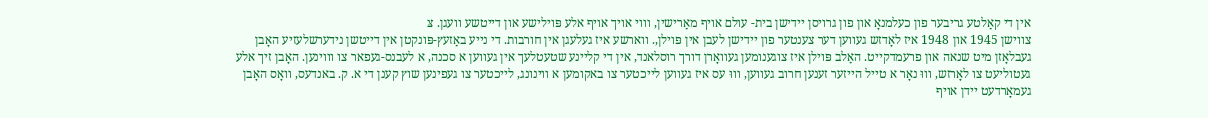אין די קאַלטע גריבער פון כעלמנאָ און פון גרויסן יידישן בית- עולם אויף מאַרישין, װוי אויך אויף אלע פּוילישע און דייטשע וועגן. צּ
צווישן 1945 און 1948 איז לאָדזש געווען דער צענטער פון יידישן לעבן אין פּױלן,. ווארשע איז געלעגן אין חורבות. די נייע באַזעץ-פּונקטן אין דייטשן נידערשלעזיע האָבן געבלאָזן מיט שנאה און פרעמדקייט. האַלב פּוילן איז צוגענומען געװאָרן דורך רוסלאנד, אין די קליינע שטעטלעך אין געווען א סכנה, א לעבנס-געפאר צו וווינען. האָבן זיך אלע געטוליעט צו לאָרזש, װוּ נאָר א טייל הייזער זענען חרוב געווען, װוּ עס איז געווען לייכטער צו באקומען א ווינונג, לייכטער צו געפינען שוץ קענן די א. ק. באנדעס, װאָס האָבן געמאָרדעט יידן אויף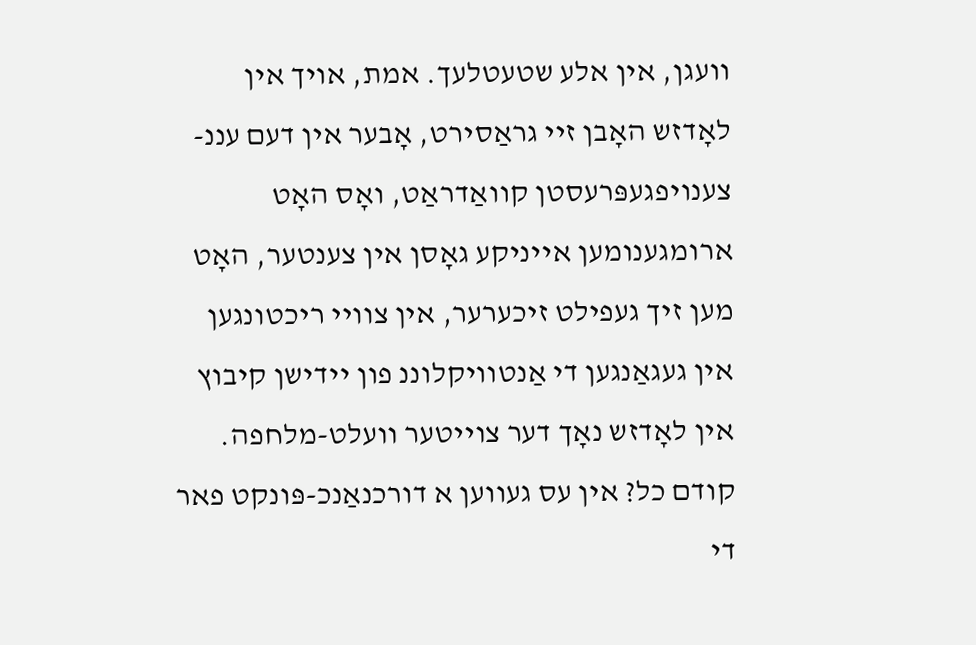וועגן, אין אלע שטעטלעך. אמת, אויך אין לאָדזש האָבן זיי גראַסירט, אָבער אין דעם עננ-צענויפגעפּרעסטן קװאַדראַט, ואָס האָט ארומגענומען אייניקע גאָסן אין צענטער, האָט מען זיך געפילט זיכערער, אין צוויי ריכטונגען אין געגאַנגען די אַנטװיקלוננ פון יידישן קיבוץ אין לאָדזש נאָך דער צוייטער וועלט-מלחפה. קודם כל? אין עס געווען א דורכנאַנכ-פּונקט פאר די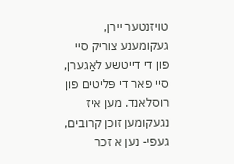טויזנטער יירן, געקומענע צוריק סיי פון די דייטשע לאַגערן, סיי פאר די פּליטים פון רוסלאנד. מען איז נגעקומען זוכן קרובים, געפי- נען א זכר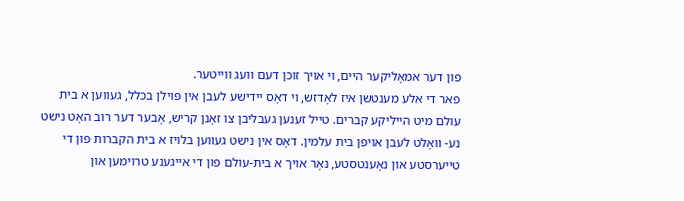פון דער אמאָליקער היים, וי אויך זוכן דעם וועג ווייטער.
פאר די אלע מענטשן איז לאָדזש, וי דאָס יידישע לעבן אין פּוילן בכלל, געווען א בית עולם מיט הייליקע קברים. טייל זענען געבליבן צו זאָנן קריש, אָבער דער רוב האָט נישט נע- װאָלט לעבן אויפן בית עלמין. דאָס אין נישט געװען בלויז א בית הקברות פון די טייערסטע און נאָענטסטע, נאָר אויך א בית-עולם פון די אייגענע טרוימען און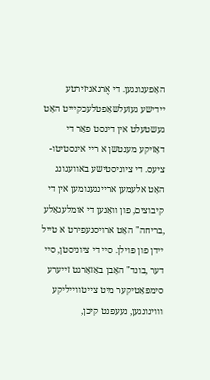האָפענונגען. די אֶרגאניזירטע יידישע געזעלשאַפטלעכקײיט האָט געשטעלט אין דינסט פאַר די דאָזיקע מענטשן א ריי אינסטיטו- ציעס. די ציוניסטישע באוועגונג האָט אלעמען אריינגענומען אין די קיבוצים, פון װאַנען די אומלעגאַלע ,בריחה" האָט ארויסנעפירט א טייל יידן פון פּױלן. סיי די ציוניסטן, סיי דער ,בונד" האָבן באַזאָרגט זייערע סימפּאַטיקער מיט צייטווייליקע וווינונגען, נעעפנט קיכן,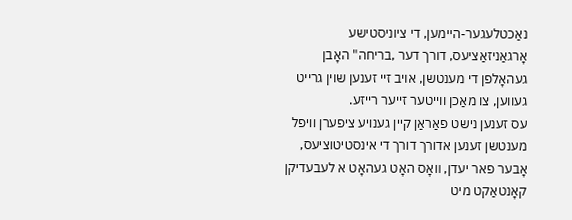נאַכטלעגער-היימען, די ציוניסטישע אָרגאַניזאַציעס, דורך דער ,בריחה" האָבן געהאָלפן די מענטשן, אויב זיי זענען שוין גרייט געווען, צו מאַכן ווייטער זייער רייזע.
עס זענען נישט פאַראַן קיין גענויע ציפערן וויפל מענטשן זענען אדורך דורך די אינסטיטוציעס, אָבער פאר יעדן, װאָס האָט געהאָט א לעבעדיקן קאָנטאַקט מיט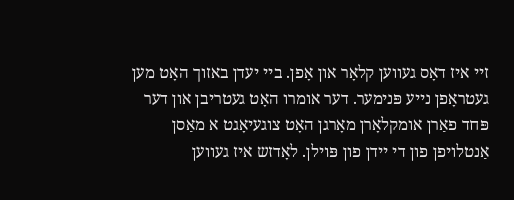זיי איז דאָס געווען קלאָר און אָפן. ביי יעדן באזוך האָט מען געטראָפן נייע פּנימער. דער אומרו האָט געטריבן און דער פּחד פאַרן אומקלאָרן מאָרגן האָט צוגעיאָגט א מאַסן אַנטלויפן פון די יידן פון פּױלן. לאָדזש איז געווען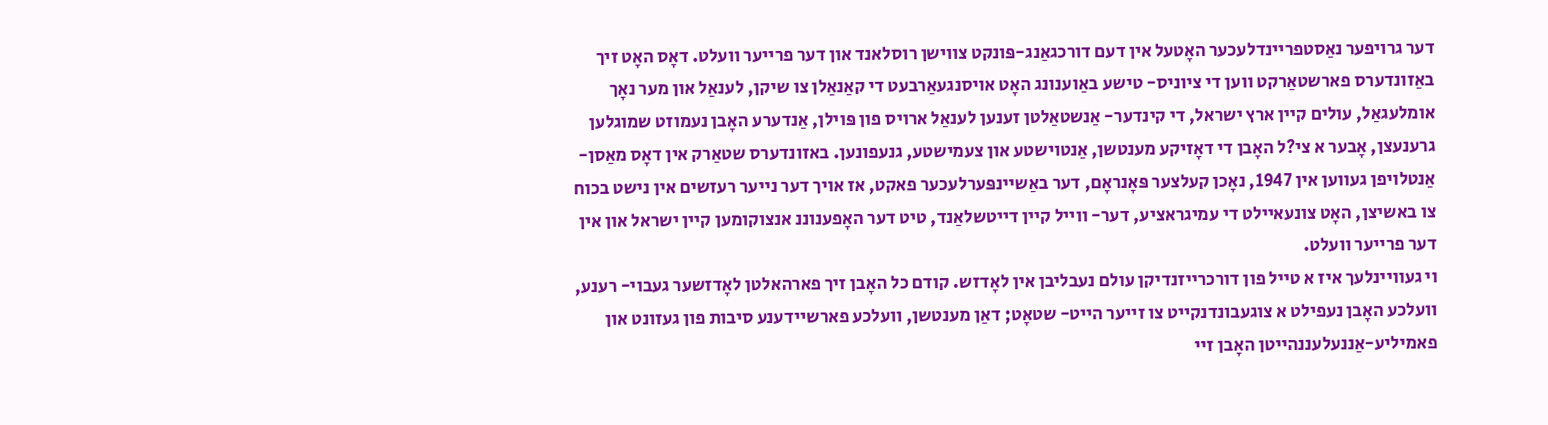דער גרויפער נאַסטפריינדלעכער האָטעל אין דעם דורכגאַנג-פּונקט צווישן רוסלאנד און דער פרייער וועלט. דאָס האָט זיך באַזונדערס פארשטאַרקט ווען די ציוניס- טישע באַוענונג האָט אויסנגעאַרבעט די קאַנאַלן צו שיקן, לענאַל און מער נאָך אומלעגאַל, עולים קיין ארץ ישראל, די קינדער- אַנשטאַלטן זענען לענאַל ארויס פון פּוילן, אַנדערע האָבן נעמוזט שמוגלען גרענעצן, אָבער א צי?ל האָבן די דאָזיקע מענטשן, אַנטוישטע און צעמישטע, גנעפונען. באזונדערס שטאַרק אין דאָס מאַסן-אַנטלויפן געווען אין 1947, נאָכן קעלצער פּאָנראָם, דער באַשיינפּערלעכער פאקט, אז אויך דער נייער רעזשים אין נישט בכוח צו באשיצן, האָט צונעאיילט די עמיגראציע, דער- ווייל קיין דייטשלאַנד, טיט דער האָפענוננ אנצוקומען קיין ישראל און אין דער פרייער וועלט.
וי געוויינלעך איז א טייל פון דורכרייזנדיקן עולם נעבליבן אין לאָדזש. קודם כל האָבן זיך פארהאלטן לאָדזשער געבוי- רענע, וועלכע האָבן נעפילט א צוגעבונדנקייט צו זייער הייט- שטאָט; דאַן מענטשן, וועלכע פארשיידענע סיבות פון געזונט און פאמיליע-אַננעלעננהייטן האָבן זיי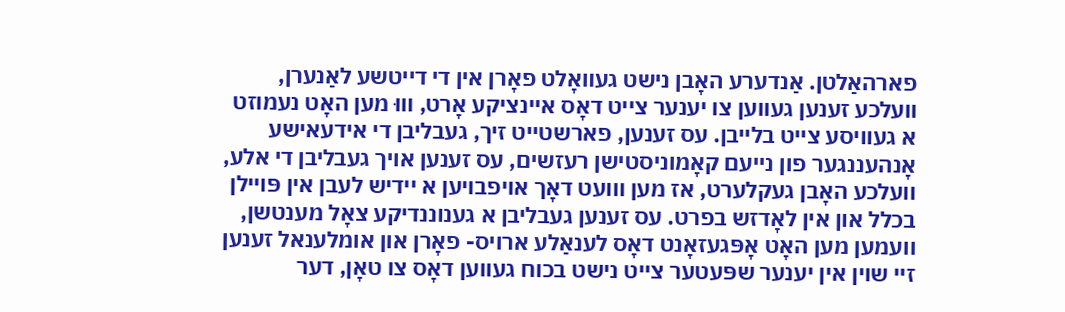פארהאַלטן. אַנדערע האָבן נישט געװאָלט פאָרן אין די דייטשע לאַנערן, וועלכע זענען געווען צו יענער צייט דאָס איינציקע אָרט, װוּ מען האָט נעמוזט א געוויסע צייט בלייבן. עס זענען, פארשטייט זיך, געבליבן די אידעאישע אָנהעננגער פון נייעם קאָמוניסטישן רעזשים, עס זענען אויך געבליבן די אלע, וועלכע האָבן געקלערט, אז מען װועט דאָך אויפבויען א יידיש לעבן אין פּױילן בכלל און אין לאָדזש בפרט. עס זענען געבליבן א גענוננדיקע צאָל מענטשן, וועמען מען האָט אָפּגעזאָנט דאָס לענאַלע ארויס- פאָרן און אומלענאל זענען זיי שוין אין יענער שפּעטער צייט נישט בכוח געווען דאָס צו טאָן, דער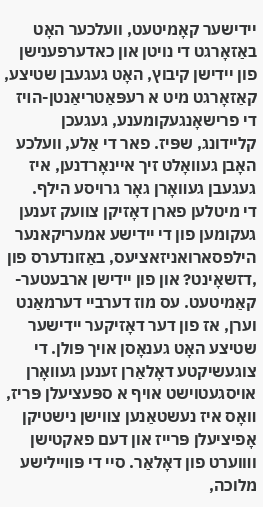יידישער קאָמיטעט, וועלכער האָט באַזאָרגט די נויטן און כאדערפענישן פון יידישן קיבוץ, האָט געגעבן שטיצע, קאַזאָרגט מיט א רעפּאַטריאַנטן-הױז די פרישאָנגעקומענע, געגעכן קליידונג, שפּיז. פאר די אַלע, וועלכע האָבן געװאָלט זיך איינאָרדנען, איז געגעבן געװאָרן גאָר גרויסע הילף.
די מיטלען פארן דאָזיקן צוועק זענען געקומען פון די יידישע אמעריקאנער הילפסארואניזאציעס, באַזונדערס פון ,דזשאָינט? און פון יידישן ארבעטער-קאַמיטעט. עס מוז דערביי דערמאַנט וערן, אז פון דער דאָזיקער יידישער שטיצע האָט גענאָסן אויך פּולן. די צוגעשיקטע דאָלאַרן זענען געװאָרן אויסגעטוישט אויף א ספּעציעלן פּריז, װאָס איז נעשטאַנען צװישן נישטיקן אָפיציעלן פּרייז און דעם פאקטישן וװוערט פון דאָלאַר. סיי די פּוױילישע מלוכה,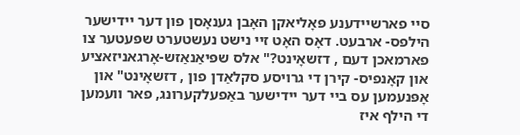סיי פארשיידענע פּאָליאקן האָבן גענאָסן פון דער יידישער הילפס- ארבעט. דאָס האָט זיי נישט נעשטערט שפּעטער צו פארמאכן דעם , דזשאָינט?" אלס שפּיאַנאַזש-אָרגאניזאציע און קאָנפיס- קירן די גרויסע סקלאַדן פון , דזשאָינט" און אָפּנעמען עס ביי דער יידישער באַפעלקערונג, פאר וועמען די הילף איז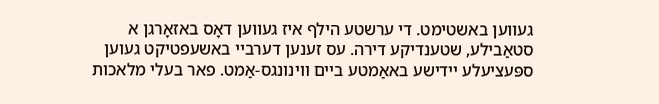געווען באשטימט. די ערשטע הילף איז געווען דאָס באזאָרגן א סטאַבילע, שטענדיקע דירה. עס זענען דערביי באשעפטיקט געוען ספּעציעלע יידישע באאַמטע ביים ווינונגס-אַמט. פאר בעלי מלאכות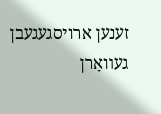זענען ארויסגעגעבן געװאָרן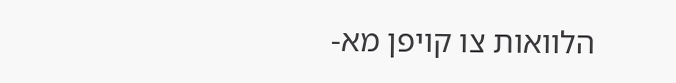הלוואות צו קויפן מא-